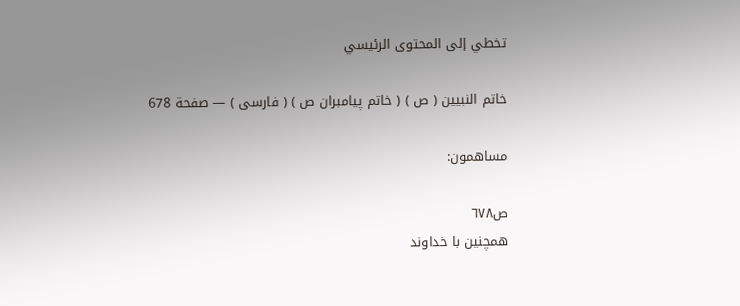تخطي إلى المحتوى الرئيسي

خاتم النبيين ( ص ) ( خاتم پيامبران ص ) ( فارسى ) — صفحة 678

مساهمون:

ص٦٧٨
همچنين با خداوند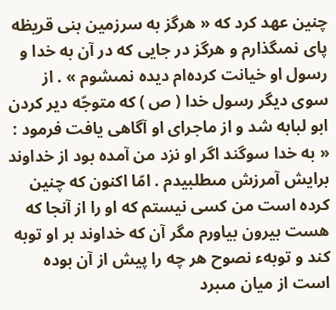چنين عهد كرد كه « هرگز به سرزمين بنى قريظه پاى نمىگذارم و هرگز در جايى كه در آن به خدا و رسول او خيانت كرده‌ام ديده نمىشوم » . از سوى ديگر رسول خدا ( ص ) كه متوجّه دير كردن ابو لبابه شد و از ماجراى او آگاهى يافت فرمود : « به خدا سوگند اگر او نزد من آمده بود از خداوند برايش آمرزش مىطلبيدم . امّا اكنون كه چنين كرده است من كسى نيستم كه او را از آنجا كه هست بيرون بياورم مگر آن كه خداوند بر او توبه كند و توبهء نصوح هر چه را پيش از آن بوده است از ميان مىبرد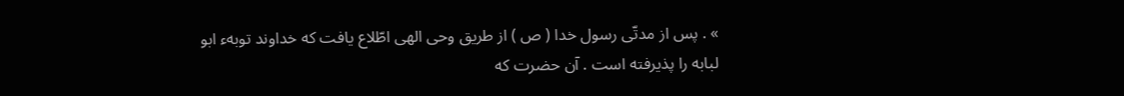» . پس از مدتّى رسول خدا ( ص ) از طريق وحى الهى اطّلاع يافت كه خداوند توبهء ابو لبابه را پذيرفته است . آن حضرت كه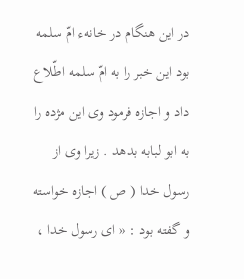در اين هنگام در خانهء امّ سلمه بود اين خبر را به امّ سلمه اطّلاع داد و اجازه فرمود وى اين مژده را به ابو لبابه بدهد . زيرا وى از رسول خدا ( ص ) اجازه خواسته و گفته بود : « اى رسول خدا ،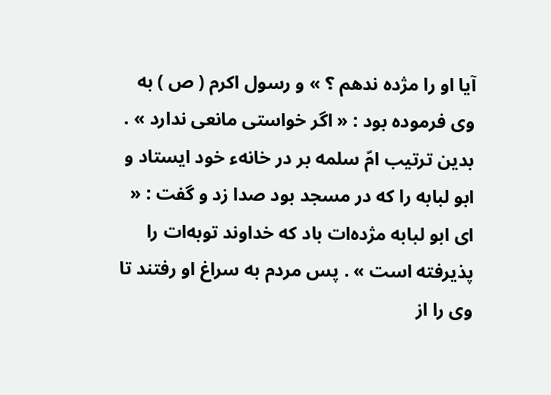آيا او را مژده ندهم ؟ » و رسول اكرم ( ص ) به وى فرموده بود : « اگر خواستى مانعى ندارد » . بدين ترتيب امّ سلمه بر در خانهء خود ايستاد و ابو لبابه را كه در مسجد بود صدا زد و گفت : « اى ابو لبابه مژده‌ات باد كه خداوند توبه‌ات را پذيرفته است » . پس مردم به سراغ او رفتند تا وى را از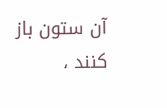آن ستون باز كنند ،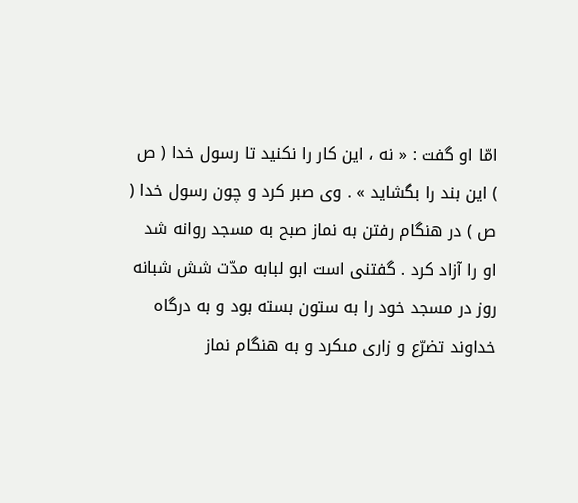امّا او گفت : « نه ، اين كار را نكنيد تا رسول خدا ( ص ) اين بند را بگشايد » . وى صبر كرد و چون رسول خدا ( ص ) در هنگام رفتن به نماز صبح به مسجد روانه شد او را آزاد كرد . گفتنى است ابو لبابه مدّت شش شبانه روز در مسجد خود را به ستون بسته بود و به درگاه خداوند تضرّع و زارى مىكرد و به هنگام نماز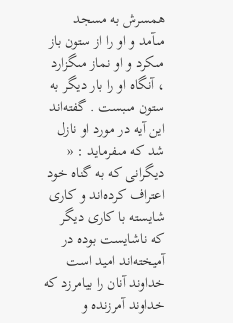همسرش به مسجد مىآمد و او را از ستون باز مىكرد و او نماز مىگزارد ، آنگاه او را بار ديگر به ستون مىبست . گفته‌اند اين آيه در مورد او نازل شد كه مىفرمايد : « ديگرانى كه به گناه خود اعتراف كرده‌اند و كارى شايسته با كارى ديگر كه ناشايست بوده در آميخته‌اند اميد است خداوند آنان را بيامرزد كه خداوند آمرزنده و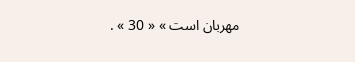مهربان است » « 30 » .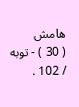هامش
( 30 ) - توبه / 102 .